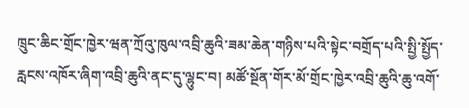ཁྲུང་ཆིང་གྲོང་ཁྱེར་ཝན་ཀྲོའུ་ཁུལ་འབྲི་ཆུའི་ཟམ་ཆེན་གཉིས་པའི་སྟེང་བགྲོད་པའི་སྤྱི་སྤྱོད་རླངས་འཁོར་ཞིག་འབྲི་ཆུའི་ནང་དུ་ལྷུང་བ། མཚོ་སྔོན་གོར་མོ་གྲོང་ཁྱེར་འབྲི་ཆུའི་ཆུ་འགོ་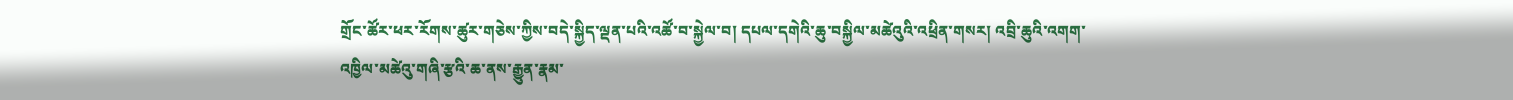གྲོང་ཚོར་ཕར་རོགས་ཚུར་གཅེས་ཀྱིས་བདེ་སྐྱིད་ལྡན་པའི་འཚོ་བ་སྐྱེལ་བ། དཔལ་དགེའི་ཆུ་བསྐྱིལ་མཚེའུའི་འཕྲིན་གསར། འབྲི་ཆུའི་འགག་འཁྱིལ་མཚེའུ་གཞི་རྩའི་ཆ་ནས་རྒྱུན་རྣམ་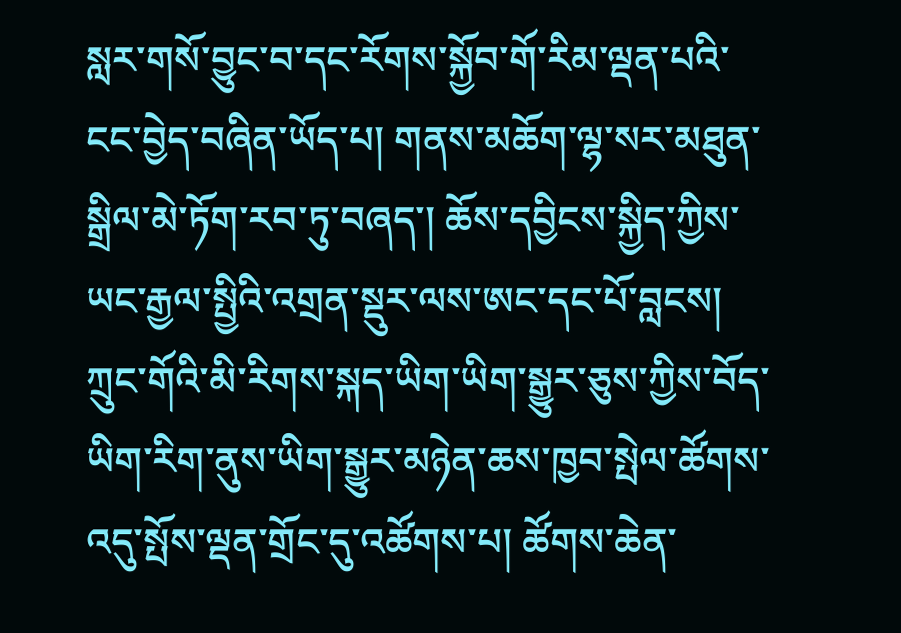སླར་གསོ་བྱུང་བ་དང་རོགས་སྐྱོབ་གོ་རིམ་ལྡན་པའི་ངང་བྱེད་བཞིན་ཡོད་པ། གནས་མཆོག་ལྷ་སར་མཐུན་སྒྲིལ་མེ་ཏོག་རབ་ཏུ་བཞད་། ཆོས་དབྱིངས་སྐྱིད་ཀྱིས་ཡང་རྒྱལ་སྤྱིའི་འགྲན་སྡུར་ལས་ཨང་དང་པོ་བླངས། ཀྲུང་གོའི་མི་རིགས་སྐད་ཡིག་ཡིག་སྒྱུར་ཅུས་ཀྱིས་བོད་ཡིག་རིག་ནུས་ཡིག་སྒྱུར་མཉེན་ཆས་ཁྱབ་སྤེལ་ཚོགས་འདུ་སྤོས་ལྡན་གྲོང་དུ་འཚོགས་པ། ཚོགས་ཆེན་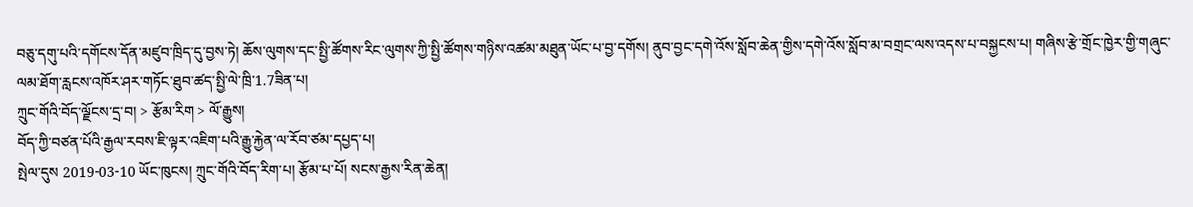བཅུ་དགུ་པའི་དགོངས་དོན་མཛུབ་ཁྲིད་དུ་བྱས་ཏེ། ཆོས་ལུགས་དང་སྤྱི་ཚོགས་རིང་ལུགས་ཀྱི་སྤྱི་ཚོགས་གཉིས་འཚམ་མཐུན་ཡོང་པ་བྱ་དགོས། ནུབ་བྱང་དགེ་འོས་སློབ་ཆེན་གྱིས་དགེ་འོས་སློབ་མ་བགྲང་ལས་འདས་པ་བསྐྱངས་པ། གཞིས་རྩེ་གྲོང་ཁྱེར་གྱི་གཞུང་ལམ་ཐོག་རླངས་འཁོར་ཤར་གཏོང་ཐུབ་ཚད་སྤྱི་ལེ་ཁྲི་1.7ཟིན་པ།
ཀྲུང་གོའི་བོད་ལྗོངས་དྲ་བ། > རྩོམ་རིག > ལོ་རྒྱུས།
བོད་ཀྱི་བཙན་པོའི་རྒྱལ་རབས་ཇི་ལྟར་འཇིག་པའི་རྒྱུ་རྐྱེན་ལ་རོབ་ཙམ་དཔྱད་པ།
སྤེལ་དུས 2019-03-10 ཡོང་ཁུངས། ཀྲུང་གོའི་བོད་རིག་པ། རྩོམ་པ་པོ། སངས་རྒྱས་རིན་ཆེན།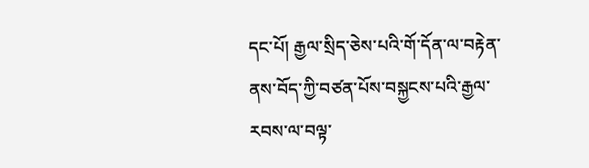དང་པོ། རྒྱལ་སྲིད་ཅེས་པའི་གོ་དོན་ལ་བརྟེན་ནས་བོད་ཀྱི་བཙན་པོས་བསྐྱངས་པའི་རྒྱལ་རབས་ལ་བལྟ་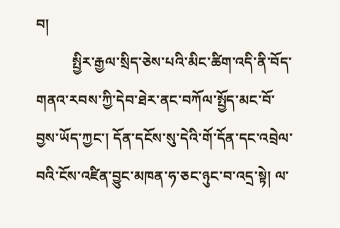བ།
          སྤྱིར་རྒྱལ་སྲིད་ཅེས་པའི་མིང་ཚིག་འདི་ནི་བོད་གནའ་རབས་ཀྱི་དེབ་ཐེར་ནང་བཀོལ་སྤྱོད་མང་བོ་བྱས་ཡོད་ཀྱང་། དོན་དངོས་སུ་དེའི་གོ་དོན་དང་འབྲེལ་བའི་ངོས་འཛིན་བྱུང་མཁན་ཧ་ཅང་ཉུང་བ་འདྲ་སྟེ། ལ་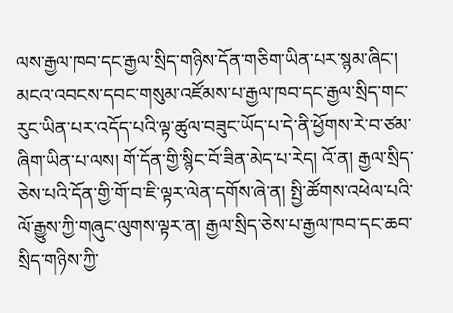ལས་རྒྱལ་ཁབ་དང་རྒྱལ་སྲིད་གཉིས་དོན་གཅིག་ཡིན་པར་སྙམ་ཞིང་། མངའ་འབངས་དབང་གསུམ་འཛོམས་པ་རྒྱལ་ཁབ་དང་རྒྱལ་སྲིད་གང་རུང་ཡིན་པར་འདོད་པའི་ལྟ་ཚུལ་བཟུང་ཡོད་པ་དེ་ནི་ཕྱོགས་རེ་བ་ཙམ་ཞིག་ཡིན་པ་ལས། གོ་དོན་གྱི་སྙིང་བོ་ཟིན་མེད་པ་རེད། འོ་ན། རྒྱལ་སྲིད་ཅེས་པའི་དོན་གྱི་གོ་བ་ཇི་ལྟར་ལེན་དགོས་ཞེ་ན། སྤྱི་ཚོགས་འཕེལ་པའི་ལོ་རྒྱུས་ཀྱི་གཞུང་ལུགས་ལྟར་ན། རྒྱལ་སྲིད་ཅེས་པ་རྒྱལ་ཁབ་དང་ཆབ་སྲིད་གཉིས་ཀྱི་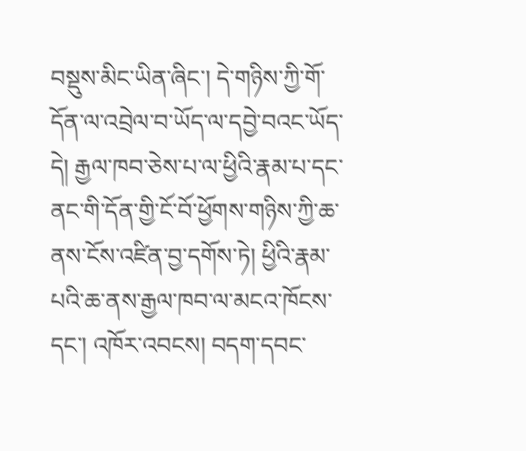བསྡུས་མིང་ཡིན་ཞིང་། དེ་གཉིས་ཀྱི་གོ་དོན་ལ་འབྲེལ་བ་ཡོད་ལ་དབྱེ་བའང་ཡོད་དེ། རྒྱལ་ཁབ་ཅེས་པ་ལ་ཕྱིའི་རྣམ་པ་དང་ནང་གི་དོན་གྱི་ངོ་བོ་ཕྱོགས་གཉིས་ཀྱི་ཆ་ནས་ངོས་འཛིན་བྱ་དགོས་ཏེ། ཕྱིའི་རྣམ་པའི་ཆ་ནས་རྒྱལ་ཁབ་ལ་མངའ་ཁོངས་དང་། འཁོར་འབངས། བདག་དབང་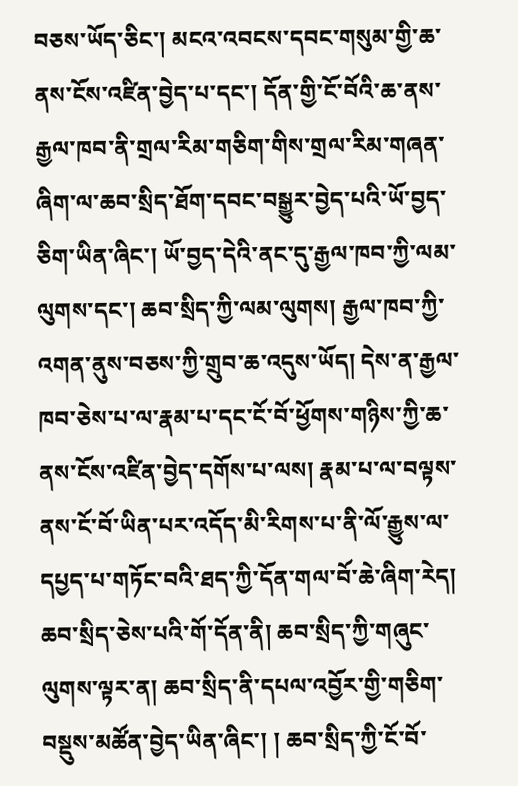བཅས་ཡོད་ཅིང་། མངའ་འབངས་དབང་གསུམ་གྱི་ཆ་ནས་ངོས་འཛིན་བྱེད་པ་དང་། དོན་གྱི་ངོ་བོའི་ཆ་ནས་རྒྱལ་ཁབ་ནི་གྲལ་རིམ་གཅིག་གིས་གྲལ་རིམ་གཞན་ཞིག་ལ་ཆབ་སྲིད་ཐོག་དབང་བསྒྱུར་བྱེད་པའི་ཡོ་བྱད་ཅིག་ཡིན་ཞིང་། ཡོ་བྱད་དེའི་ནང་དུ་རྒྱལ་ཁབ་ཀྱི་ལམ་ལུགས་དང་། ཆབ་སྲིད་ཀྱི་ལམ་ལུགས། རྒྱལ་ཁབ་ཀྱི་འགན་ནུས་བཅས་ཀྱི་གྲུབ་ཆ་འདུས་ཡོད། དེས་ན་རྒྱལ་ཁབ་ཅེས་པ་ལ་རྣམ་པ་དང་ངོ་བོ་ཕྱོགས་གཉིས་ཀྱི་ཆ་ནས་ངོས་འཛིན་བྱེད་དགོས་པ་ལས། རྣམ་པ་ལ་བལྟས་ནས་ངོ་བོ་ཡིན་པར་འདོད་མི་རིགས་པ་ནི་ལོ་རྒྱུས་ལ་དཔྱད་པ་གཏོང་བའི་ཐད་ཀྱི་དོན་གལ་བོ་ཆེ་ཞིག་རེད། ཆབ་སྲིད་ཅེས་པའི་གོ་དོན་ནི། ཆབ་སྲིད་ཀྱི་གཞུང་ལུགས་ལྟར་ན། ཆབ་སྲིད་ནི་དཔལ་འབྱོར་གྱི་གཅིག་བསྡུས་མཚོན་བྱེད་ཡིན་ཞིང་། ། ཆབ་སྲིད་ཀྱི་ངོ་བོ་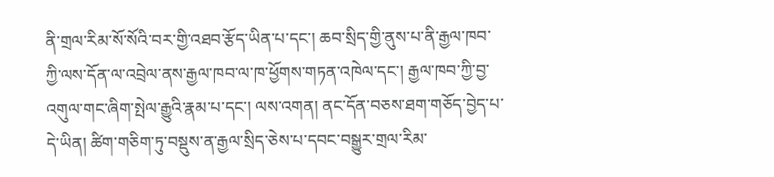ནི་གྲལ་རིམ་སོ་སོའི་བར་གྱི་འཐབ་རྩོད་ཡིན་པ་དང་། ཆབ་སྲིད་གྱི་ནུས་པ་ནི་རྒྱལ་ཁབ་ཀྱི་ལས་དོན་ལ་འབྲེལ་ནས་རྒྱལ་ཁབ་ལ་ཁ་ཕྱོགས་གཏན་འཁེལ་དང་། རྒྱལ་ཁབ་ཀྱི་བྱ་འགུལ་གང་ཞིག་སྤེལ་རྒྱུའི་རྣམ་པ་དང་། ལས་འགན། ནང་དོན་བཅས་ཐག་གཅོད་བྱེད་པ་དེ་ཡིན། ཚིག་གཅིག་ཏུ་བསྡུས་ན་རྒྱལ་སྲིད་ཅེས་པ་དབང་བསྒྱུར་གྲལ་རིམ་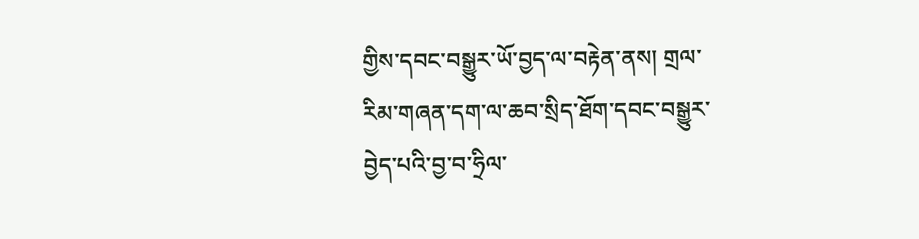གྱིས་དབང་བསྒྱུར་ཡོ་བྱད་ལ་བརྟེན་ནས། གྲལ་རིམ་གཞན་དག་ལ་ཆབ་སྲིད་ཐོག་དབང་བསྒྱུར་བྱེད་པའི་བྱ་བ་ཧྲིལ་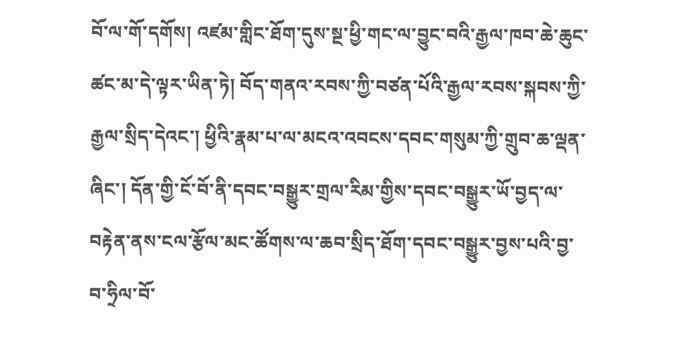བོ་ལ་གོ་དགོས། འཛམ་གླིང་ཐོག་དུས་སྔ་ཕྱི་གང་ལ་བྱུང་བའི་རྒྱལ་ཁབ་ཆེ་ཆུང་ཚང་མ་དེ་ལྟར་ཡིན་ཏེ། བོད་གནའ་རབས་ཀྱི་བཙན་པོའི་རྒྱལ་རབས་སྐབས་ཀྱི་རྒྱལ་སྲིད་དེའང་། ཕྱིའི་རྣམ་པ་ལ་མངའ་འབངས་དབང་གསུམ་ཀྱི་གྲུབ་ཆ་ལྡན་ཞིང་། དོན་གྱི་ངོ་བོ་ནི་དབང་བསྒྱུར་གྲལ་རིམ་གྱིས་དབང་བསྒྱུར་ཡོ་བྱད་ལ་བརྟེན་ནས་ངལ་རྩོལ་མང་ཚོགས་ལ་ཆབ་སྲིད་ཐོག་དབང་བསྒྱུར་བྱས་པའི་བྱ་བ་ཧྲིལ་བོ་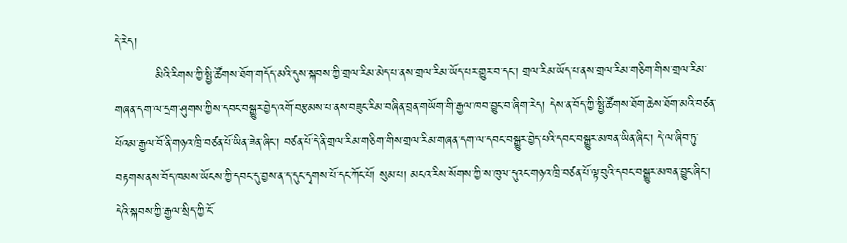དེ་རེད།
          མིའི་རིགས་ཀྱི་སྤྱི་ཚོགས་ཐོག་གདོད་མའི་དུས་སྐབས་ཀྱི་གྲལ་རིམ་མེད་པ་ནས་གྲལ་རིམ་ཡོད་པར་གྱུར་བ་དང་། གྲལ་རིམ་ཡོད་པ་ནས་གྲལ་རིམ་གཅིག་གིས་གྲལ་རིམ་གཞན་དག་ལ་དྲག་ཤུགས་ཀྱིས་དབང་བསྒྱུར་བྱེད་འགོ་བརྩམས་པ་ནས་བཟུང་རིམ་བཞིན་བྲན་གཡོག་གི་རྒྱལ་ཁབ་བྱུང་བ་ཞིག་རེད། དེས་ན་བོད་ཀྱི་སྤྱི་ཚོགས་ཐོག་ཆེས་ཐོག་མའི་བཙན་པོའམ་རྒྱལ་བོ་ནི་གཉའ་ཁྲི་བཙན་པོ་ཡིན་ཟེན་ཞིང་། བཙན་པོ་དེ་ནི་གྲལ་རིམ་གཅིག་གིས་གྲལ་རིམ་གཞན་དག་ལ་དབང་བསྒྱུར་བྱེད་པའི་དབང་བསྒྱུར་མཁན་ཡིན་ཞིང་། དེ་ལ་ཞིབ་ཏུ་བརྟགས་ནས་བོད་ཁམས་ཡོངས་ཀྱི་དབང་དུ་བྱས་ན་ད་དུང་དྭགས་པོ་དང་ཀོང་པོ། སུམ་པ། མངའ་རིས་སོགས་ཀྱི་ས་ཁུལ་དུའང་གཉའ་ཁྲི་བཙན་པོ་ལྟ་བུའི་དབང་བསྒྱུར་མཁན་བྱུང་ཞིང་། དེའི་སྐབས་ཀྱི་རྒྱལ་སྲིད་ཀྱི་ངོ་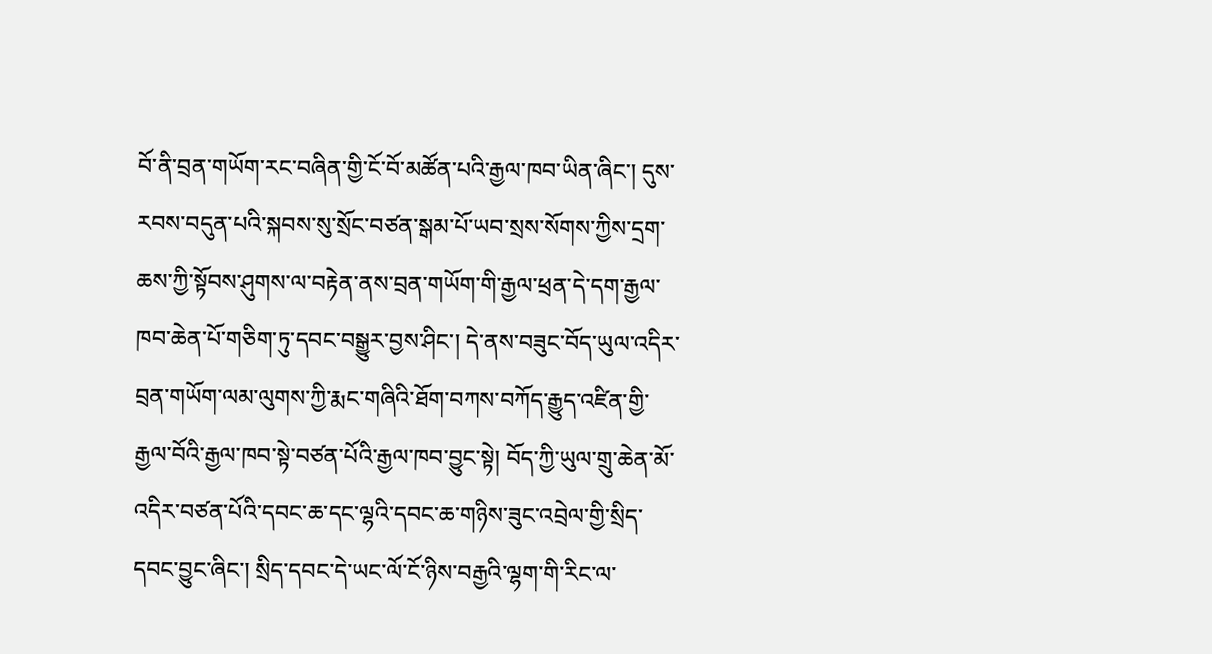བོ་ནི་བྲན་གཡོག་རང་བཞིན་གྱི་ངོ་བོ་མཚོན་པའི་རྒྱལ་ཁབ་ཡིན་ཞིང་། དུས་རབས་བདུན་པའི་སྐབས་སུ་སྲོང་བཙན་སྒམ་པོ་ཡབ་སྲས་སོགས་ཀྱིས་དྲག་ཆས་ཀྱི་སྟོབས་ཤུགས་ལ་བརྟེན་ནས་བྲན་གཡོག་གི་རྒྱལ་ཕྲན་དེ་དག་རྒྱལ་ཁབ་ཆེན་པོ་གཅིག་ཏུ་དབང་བསྒྱུར་བྱས་ཤིང་། དེ་ནས་བཟུང་བོད་ཡུལ་འདིར་བྲན་གཡོག་ལམ་ལུགས་ཀྱི་རྨང་གཞིའི་ཐོག་བཀས་བཀོད་རྒྱུད་འཛིན་གྱི་རྒྱལ་བོའི་རྒྱལ་ཁབ་སྟེ་བཙན་པོའི་རྒྱལ་ཁབ་བྱུང་སྟེ། བོད་ཀྱི་ཡུལ་གྲུ་ཆེན་མོ་འདིར་བཙན་པོའི་དབང་ཆ་དང་ལྷའི་དབང་ཆ་གཉིས་ཟུང་འབྲེལ་གྱི་སྲིད་དབང་བྱུང་ཞིང་། སྲིད་དབང་དེ་ཡང་ལོ་ངོ་ཉིས་བརྒྱའི་ལྷག་གི་རིང་ལ་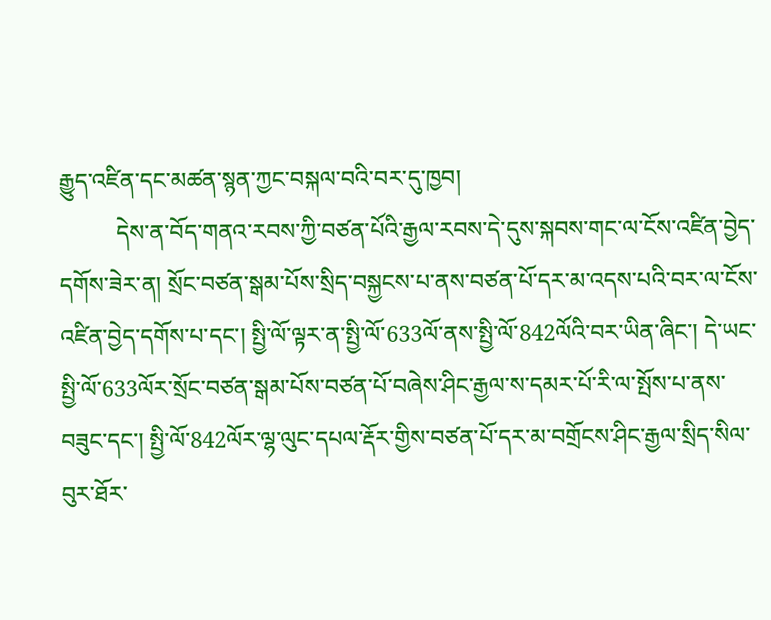རྒྱུད་འཛིན་དང་མཚན་སྙན་ཀྱང་བསྐལ་བའི་བར་དུ་ཁྱབ།
          དེས་ན་བོད་གནའ་རབས་ཀྱི་བཙན་པོའི་རྒྱལ་རབས་དེ་དུས་སྐབས་གང་ལ་ངོས་འཛིན་བྱེད་དགོས་ཟེར་ན། སྲོང་བཙན་སྒམ་པོས་སྲིད་བསྐྱངས་པ་ནས་བཙན་པོ་དར་མ་འདས་པའི་བར་ལ་ངོས་འཛིན་བྱེད་དགོས་པ་དང་། སྤྱི་ལོ་ལྟར་ན་སྤྱི་ལོ་633ལོ་ནས་སྤྱི་ལོ་842ལོའི་བར་ཡིན་ཞིང་། དེ་ཡང་སྤྱི་ལོ་633ལོར་སྲོང་བཙན་སྒམ་པོས་བཙན་པོ་བཞེས་ཤིང་རྒྱལ་ས་དམར་པོ་རི་ལ་སྤོས་པ་ནས་བཟུང་དང་། སྤྱི་ལོ་842ལོར་ལྷ་ལུང་དཔལ་རྡོར་གྱིས་བཙན་པོ་དར་མ་བགྲོངས་ཤིང་རྒྱལ་སྲིད་སིལ་བུར་ཐོར་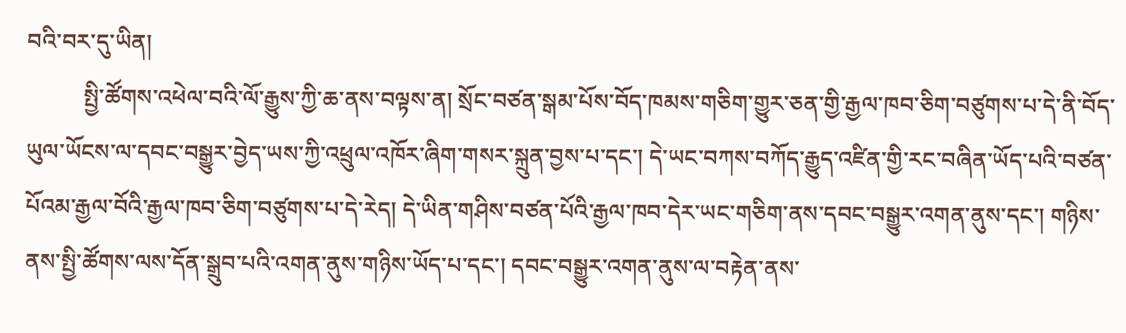བའི་བར་དུ་ཡིན།
          སྤྱི་ཚོགས་འཕེལ་བའི་ལོ་རྒྱུས་ཀྱི་ཆ་ནས་བལྟས་ན། སྲོང་བཙན་སྒམ་པོས་བོད་ཁམས་གཅིག་གྱུར་ཅན་གྱི་རྒྱལ་ཁབ་ཅིག་བཙུགས་པ་དེ་ནི་བོད་ཡུལ་ཡོངས་ལ་དབང་བསྒྱུར་བྱེད་ཡས་ཀྱི་འཕྲུལ་འཁོར་ཞིག་གསར་སྐྲུན་བྱས་པ་དང་། དེ་ཡང་བཀས་བཀོད་རྒྱུད་འཛིན་གྱི་རང་བཞིན་ཡོད་པའི་བཙན་པོའམ་རྒྱལ་བོའི་རྒྱལ་ཁབ་ཅིག་བཙུགས་པ་དེ་རེད། དེ་ཡིན་གཤིས་བཙན་པོའི་རྒྱལ་ཁབ་དེར་ཡང་གཅིག་ནས་དབང་བསྒྱུར་འགན་ནུས་དང་། གཉིས་ནས་སྤྱི་ཚོགས་ལས་དོན་སྒྲུབ་པའི་འགན་ནུས་གཉིས་ཡོད་པ་དང་། དབང་བསྒྱུར་འགན་ནུས་ལ་བརྟེན་ནས་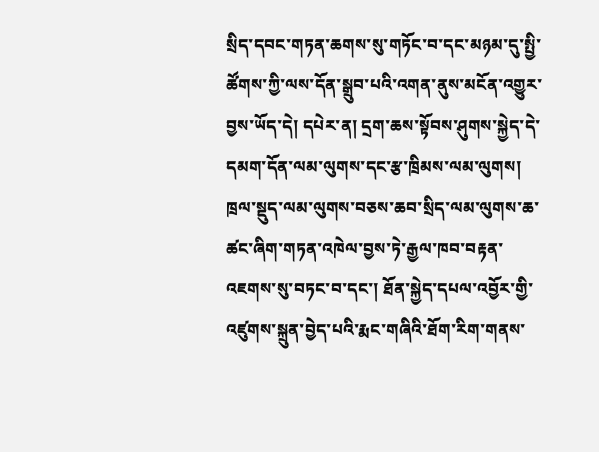སྲིད་དབང་གཏན་ཆགས་སུ་གཏོང་བ་དང་མཉམ་དུ་སྤྱི་ཚོགས་ཀྱི་ལས་དོན་སྒྲུབ་པའི་འགན་ནུས་མངོན་འགྱུར་བྱས་ཡོད་དེ། དཔེར་ན། དྲག་ཆས་སྟོབས་ཤུགས་སྐྱེད་དེ་དམག་དོན་ལམ་ལུགས་དང་རྩ་ཁྲིམས་ལམ་ལུགས། ཁྲལ་སྡུད་ལམ་ལུགས་བཅས་ཆབ་སྲིད་ལམ་ལུགས་ཆ་ཚང་ཞིག་གཏན་འཁེལ་བྱས་ཏེ་རྒྱལ་ཁབ་བརྟན་འཇགས་སུ་བཏང་བ་དང་། ཐོན་སྐྱེད་དཔལ་འབྱོར་གྱི་འཛུགས་སྐྲུན་བྱེད་པའི་རྨང་གཞིའི་ཐོག་རིག་གནས་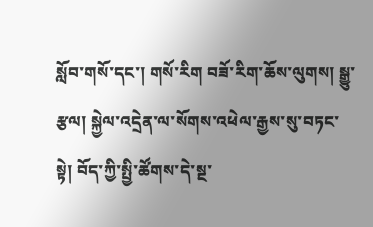སློབ་གསོ་དང་། གསོ་རིག བཟོ་རིག་ཆོས་ལུགས། སྒྱུ་རྩལ། སྐྱེལ་འདྲེན་ལ་སོགས་འཕེལ་རྒྱས་སུ་བཏང་སྟེ། བོད་ཀྱི་སྤྱི་ཚོགས་དེ་སྔ་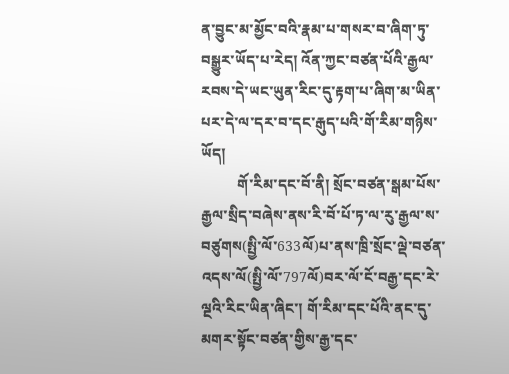ན་བྱུང་མ་མྱོང་བའི་རྣམ་པ་གསར་བ་ཞིག་ཏུ་བསྒྱུར་ཡོད་པ་རེད། འོན་ཀྱང་བཙན་པོའི་རྒྱལ་རབས་དེ་ཡང་ཡུན་རིང་དུ་རྟག་པ་ཞིག་མ་ཡིན་པར་དེ་ལ་དར་བ་དང་རྒུད་པའི་གོ་རིམ་གཉིས་ཡོད།
          གོ་རིམ་དང་བོ་ནི། སྲོང་བཙན་སྒམ་པོས་རྒྱལ་སྲིད་བཞེས་ནས་རི་བོ་པོ་ཏ་ལ་རུ་རྒྱལ་ས་བཙུགས(སྤྱི་ལོ་633ལོ)པ་ནས་ཁྲི་སྲོང་ལྡེ་བཙན་འདས་ལོ(སྤྱི་ལོ་797ལོ)བར་ལོ་ངོ་བརྒྱ་དང་རེ་ལྔའི་རིང་ཡིན་ཞིང་། གོ་རིམ་དང་པོའི་ནང་དུ་མགར་སྟོང་བཙན་གྱིས་རྒྱ་དང་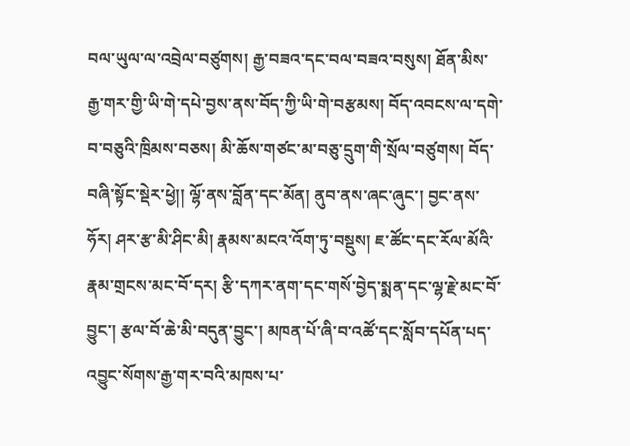བལ་ཡུལ་ལ་འབྲེལ་བཙུགས། རྒྱ་བཟའ་དང་བལ་བཟའ་བསུས། ཐོན་མིས་རྒྱ་གར་གྱི་ཡི་གེ་དཔེ་བྱས་ནས་བོད་ཀྱི་ཡི་གེ་བརྩམས། བོད་འབངས་ལ་དགེ་བ་བཅུའི་ཁྲིམས་བཅས། མི་ཆོས་གཙང་མ་བཅུ་དྲུག་གི་སྲོལ་བཙུགས། བོད་བཞི་སྟོང་སྡེར་ཕྱེ།། ལྷོ་ནས་བློན་དང་མོན། ནུབ་ནས་ཞང་ཞུང་། བྱང་ནས་ཧོར། ཤར་རྩ་མི་ཤིང་མི། རྣམས་མངའ་འོག་ཏུ་བསྡུས། ཇ་ཚོང་དང་རོལ་མོའི་རྣམ་གྲངས་མང་བོ་དར། རྩི་དཀར་ནག་དང་གསོ་བྱེད་སྨན་དང་ལྷ་རྗེ་མང་བོ་བྱུང་། རྩལ་བོ་ཆེ་མི་བདུན་བྱུང་། མཁན་པོ་ཞི་བ་འཚོ་དང་སློབ་དཔོན་པད་འབྱུང་སོགས་རྒྱ་གར་བའི་མཁས་པ་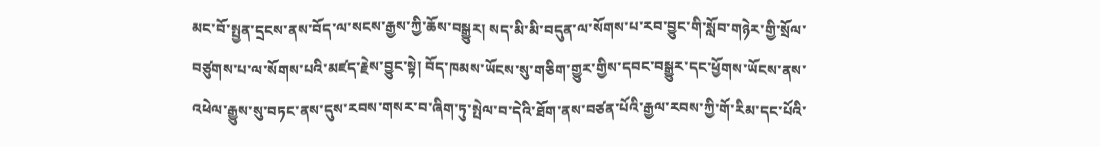མང་བོ་སྤྱན་དྲངས་ནས་བོད་ལ་སངས་རྒྱས་ཀྱི་ཆོས་བསྒྱུར། སད་མི་མི་བདུན་ལ་སོགས་པ་རབ་བྱུང་གི་སློབ་གཉེར་གྱི་སྲོལ་བཙུགས་པ་ལ་སོགས་པའི་མཛད་རྗེས་བྱུང་སྟེ། བོད་ཁམས་ཡོངས་སུ་གཅིག་གྱུར་གྱིས་དབང་བསྒྱུར་དང་ཕྱོགས་ཡོངས་ནས་འཕེལ་རྒྱུས་སུ་བཏང་ནས་དུས་རབས་གསར་བ་ཞིག་ཏུ་སྤེལ་བ་དེའི་ཐོག་ནས་བཙན་པོའི་རྒྱལ་རབས་ཀྱི་གོ་རིམ་དང་པོའི་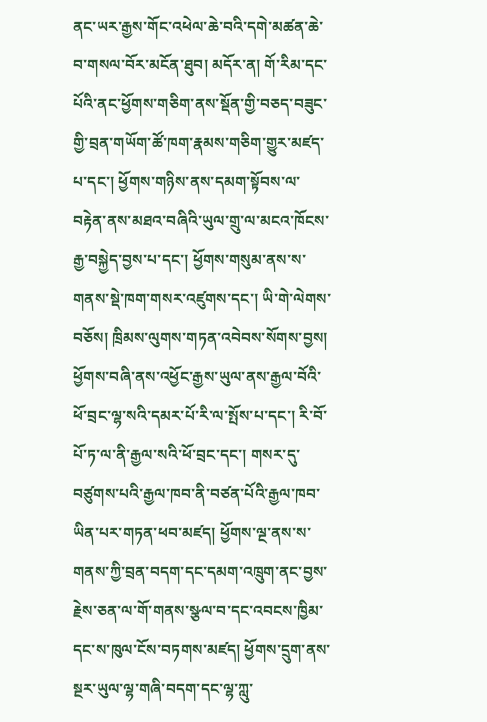ནང་ཡར་རྒྱས་གོང་འཕེལ་ཆེ་བའི་དགེ་མཚན་ཆེ་བ་གསལ་བོར་མངོན་ཐུབ། མདོར་ན། གོ་རིམ་དང་པོའི་ནང་ཕྱོགས་གཅིག་ནས་སྡོན་གྱི་བཅད་བཟུང་གྱི་བྲན་གཡོག་ཚོ་ཁག་རྣམས་གཅིག་གྱུར་མཛད་པ་དང་། ཕྱོགས་གཉིས་ནས་དམག་སྟོབས་ལ་བརྟེན་ནས་མཐའ་བཞིའི་ཡུལ་གྲུ་ལ་མངའ་ཁོངས་རྒྱ་བསྐྱེད་བྱས་པ་དང་། ཕྱོགས་གསུམ་ནས་ས་གནས་སྡེ་ཁག་གསར་འཛུགས་དང་། ཡི་གེ་ལེགས་བཅོས། ཁྲིམས་ལུགས་གཏན་འབེབས་སོགས་བྱས། ཕྱོགས་བཞི་ནས་འཕྱོང་རྒྱས་ཡུལ་ནས་རྒྱལ་བོའི་ཕོ་བྲང་ལྷ་སའི་དམར་པོ་རི་ལ་སྤོས་པ་དང་། རི་བོ་པོ་ཏ་ལ་ནི་རྒྱལ་སའི་ཕོ་བྲང་དང་། གསར་དུ་བཙུགས་པའི་རྒྱལ་ཁབ་ནི་བཙན་པོའི་རྒྱལ་ཁབ་ཡིན་པར་གཏན་ཕབ་མཛད། ཕྱོགས་ལྔ་ནས་ས་གནས་ཀྱི་བྲན་བདག་དང་དམག་འཁྲུག་ནང་བྱས་རྗེས་ཅན་ལ་གོ་གནས་སྩལ་བ་དང་འབངས་ཁྱིམ་དང་ས་ཁུལ་ངོས་བཏགས་མཛད། ཕྱོགས་དྲུག་ནས་སྔར་ཡུལ་ལྷ་གཞི་བདག་དང་ལྷ་ཀླུ་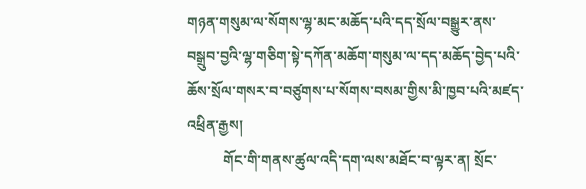གཉན་གསུམ་ལ་སོགས་ལྷ་མང་མཆོད་པའི་དད་སྲོལ་བསྒྱུར་ནས་བསྒྲུབ་བྱའི་ལྷ་གཅིག་སྟེ་དཀོན་མཆོག་གསུམ་ལ་དད་མཆོད་བྱེད་པའི་ཆོས་སྲོལ་གསར་བ་བཙུགས་པ་སོགས་བསམ་གྱིས་མི་ཁྱབ་པའི་མཛད་འཕྲིན་རྒྱས།
          གོང་གི་གནས་ཚུལ་འདི་དག་ལས་མཐོང་བ་ལྟར་ན། སྲོང་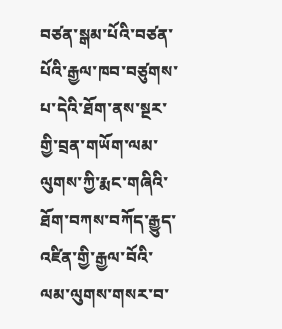བཙན་སྒམ་པོའི་བཙན་པོའི་རྒྱལ་ཁབ་བཙུགས་པ་དེའི་ཐོག་ནས་སྔར་གྱི་བྲན་གཡོག་ལམ་ལུགས་ཀྱི་རྨང་གཞིའི་ཐོག་བཀས་བཀོད་རྒྱུད་འཛིན་གྱི་རྒྱལ་བོའི་ལམ་ལུགས་གསར་བ་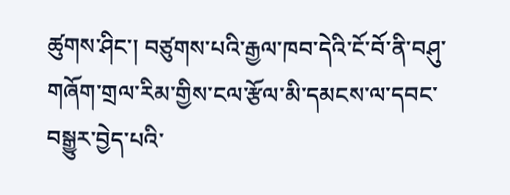ཚུགས་ཤིང་། བཙུགས་པའི་རྒྱལ་ཁབ་དེའི་ངོ་བོ་ནི་བཤུ་གཞོག་གྲལ་རིམ་གྱིས་ངལ་རྩོལ་མི་དམངས་ལ་དབང་བསྒྱུར་བྱེད་པའི་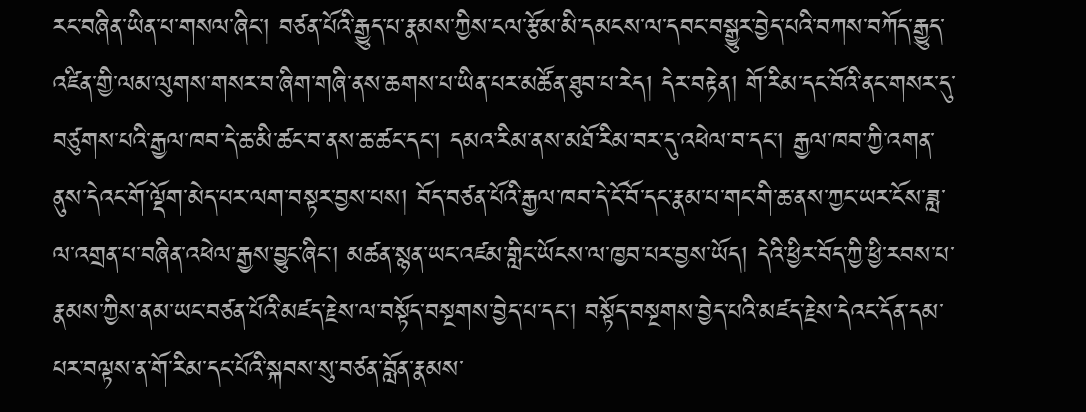རང་བཞིན་ཡིན་པ་གསལ་ཞིང་། བཙན་པོའི་རྒྱུད་པ་རྣམས་ཀྱིས་ངལ་རྩོམ་མི་དམངས་ལ་དབང་བསྒྱུར་བྱེད་པའི་བཀས་བཀོད་རྒྱུད་འཛིན་གྱི་ལམ་ལུགས་གསར་བ་ཞིག་གཞི་ནས་ཆགས་པ་ཡིན་པར་མཚོན་ཐུབ་པ་རེད། དེར་བརྟེན། གོ་རིམ་དང་བོའི་ནང་གསར་དུ་བཙུགས་པའི་རྒྱལ་ཁབ་དེ་ཆ་མི་ཚང་བ་ནས་ཆ་ཚང་དང་། དམའ་རིམ་ནས་མཐོ་རིམ་བར་དུ་འཕེལ་བ་དང་། རྒྱལ་ཁབ་ཀྱི་འགན་ནུས་དེའང་གོ་ལྡོག་མེད་པར་ལག་བསྟར་བྱས་པས། བོད་བཙན་པོའི་རྒྱལ་ཁབ་དེ་ངོ་བོ་དང་རྣམ་པ་གང་གི་ཆ་ནས་ཀྱང་ཡར་ངོས་ཟླ་ལ་འགྲན་པ་བཞིན་འཕེལ་རྒྱས་བྱུང་ཞིང་། མཚན་སྙན་ཡང་འཛམ་གླིང་ཡོངས་ལ་ཁྱབ་པར་བྱས་ཡོད། དེའི་ཕྱིར་བོད་ཀྱི་ཕྱི་རབས་པ་རྣམས་ཀྱིས་ནམ་ཡང་བཙན་པོའི་མཛད་རྗེས་ལ་བསྟོད་བསྔགས་བྱེད་པ་དང་། བསྟོད་བསྔགས་བྱེད་པའི་མཛད་རྗེས་དེའང་དོན་དམ་པར་བལྟས་ན་གོ་རིམ་དང་པོའི་སྐབས་སུ་བཙན་བློན་རྣམས་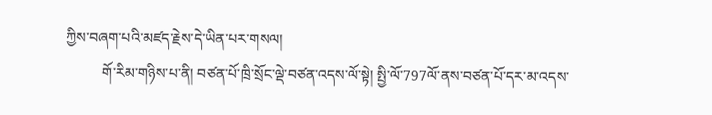ཀྱིས་བཞག་པའི་མཛད་རྗེས་དེ་ཡིན་པར་གསལ།
          གོ་རིམ་གཉིས་པ་ནི། བཙན་པོ་ཁྲི་སྲོང་ལྡེ་བཙན་འདས་ལོ་སྟེ། སྤྱི་ལོ་797ལོ་ནས་བཙན་པོ་དར་མ་འདས་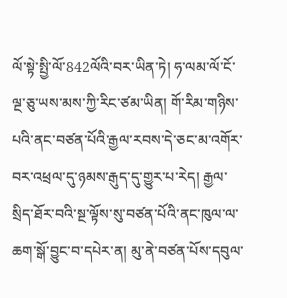ལོ་སྟེ་སྤྱི་ལོ་842ལོའི་བར་ཡིན་ཏེ། ཧ་ལམ་ལོ་ངོ་ལྔ་ཅུ་ཡས་མས་ཀྱི་རིང་ཙམ་ཡིན། གོ་རིམ་གཉིས་པའི་ནང་བཙན་པོའི་རྒྱལ་རབས་དེ་ཅང་མ་འགོར་བར་འཕྲལ་དུ་ཉམས་རྒུད་དུ་གྱུར་པ་རེད། རྒྱལ་སྲིད་ཐོར་བའི་སྔ་ལྟོས་སུ་བཙན་པོའི་ནང་ཁུལ་ལ་ཆག་སྒོ་བྱུང་བ་དཔེར་ན། མུ་ནེ་བཙན་པོས་དབུལ་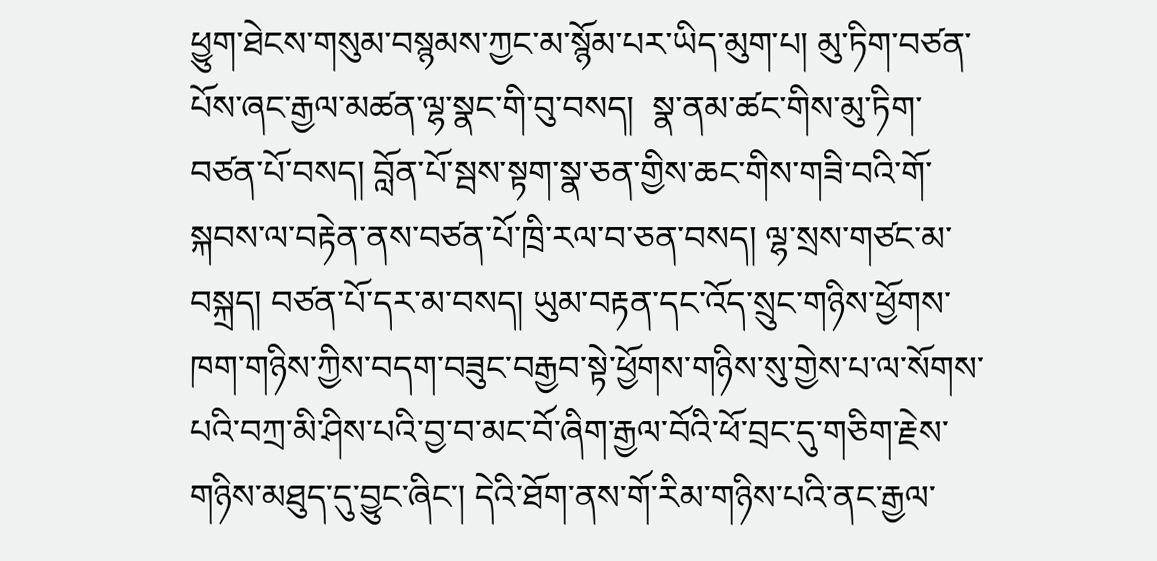ཕྱུག་ཐེངས་གསུམ་བསྙམས་ཀྱང་མ་སྙོམ་པར་ཡིད་མུག་པ། མུ་ཏིག་བཙན་པོས་ཞང་རྒྱལ་མཚན་ལྷ་སྣང་གི་བུ་བསད།  སྣ་ནམ་ཚང་གིས་མུ་ཏིག་བཙན་པོ་བསད། བློན་པོ་སྦས་སྟག་སྣ་ཅན་གྱིས་ཆང་གིས་གཟི་བའི་གོ་སྐབས་ལ་བརྟེན་ནས་བཙན་པོ་ཁྲི་རལ་བ་ཅན་བསད། ལྷ་སྲས་གཙང་མ་བསྐྲད། བཙན་པོ་དར་མ་བསད། ཡུམ་བརྟན་དང་འོད་སྲུང་གཉིས་ཕྱོགས་ཁག་གཉིས་ཀྱིས་བདག་བཟུང་བརྒྱབ་སྟེ་ཕྱོགས་གཉིས་སུ་གྱེས་པ་ལ་སོགས་པའི་བཀྲ་མི་ཤིས་པའི་བྱ་བ་མང་བོ་ཞིག་རྒྱལ་བོའི་ཕོ་བྲང་དུ་གཅིག་རྗེས་གཉིས་མཐུད་དུ་བྱུང་ཞིང་། དེའི་ཐོག་ནས་གོ་རིམ་གཉིས་པའི་ནང་རྒྱལ་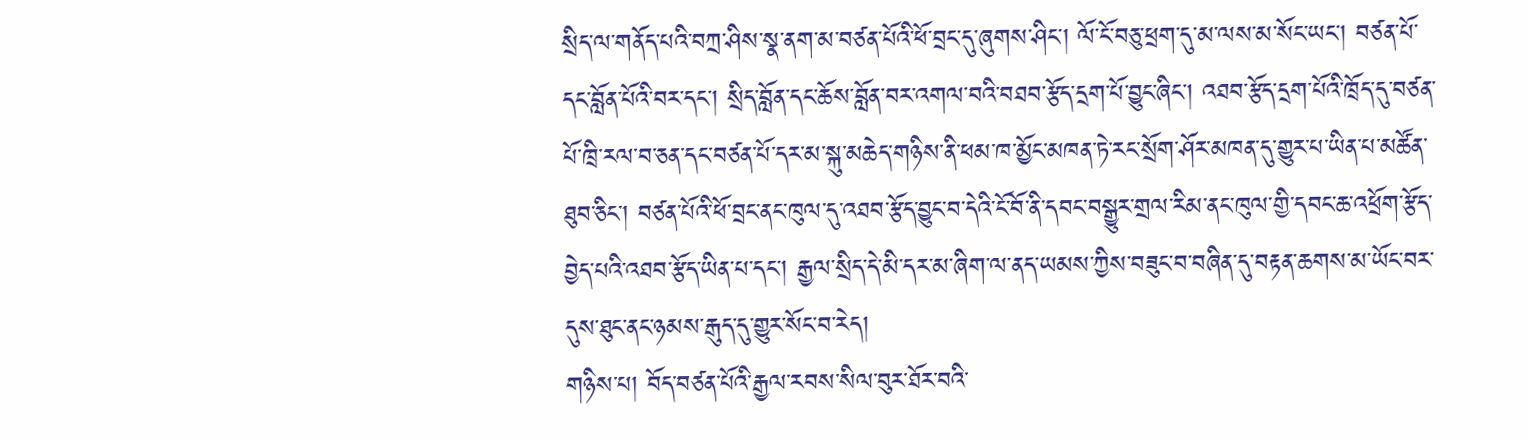སྲིད་ལ་གནོད་པའི་བཀྲ་ཤིས་སྣ་ནག་མ་བཙན་པོའི་ཕོ་བྲང་དུ་ཞུགས་ཤིང་། ལོ་ངོ་བཅུ་ཕྲག་དུ་མ་ལས་མ་སོང་ཡང་། བཙན་པོ་དང་བློན་པོའི་བར་དང་། སྲིད་བློན་དང་ཆོས་བློན་བར་འགལ་བའི་བཐབ་རྩོད་དྲག་པོ་བྱུང་ཞིང་། འཐབ་རྩོད་དྲག་པོའི་ཁྲོད་དུ་བཙན་པོ་ཁྲི་རལ་བ་ཅན་དང་བཙན་པོ་དར་མ་སྐུ་མཆེད་གཉིས་ནི་ཕམ་ཁ་མྱོང་མཁན་ཏེ་རང་སྲོག་ཤོར་མཁན་དུ་གྱུར་པ་ཡིན་པ་མཚོན་ཐུབ་ཅིང་། བཙན་པོའི་ཕོ་བྲང་ནང་ཁུལ་དུ་འཐབ་རྩོད་བྱུང་བ་དེའི་ངོ་བོ་ནི་དབང་བསྒྱུར་གྲལ་རིམ་ནང་ཁུལ་གྱི་དབང་ཆ་འཕྲོག་རྩོད་བྱེད་པའི་འཐབ་རྩོད་ཡིན་པ་དང་། རྒྱལ་སྲིད་དེ་མི་དར་མ་ཞིག་ལ་ནད་ཡམས་ཀྱིས་བཟུང་བ་བཞིན་དུ་བརྟན་ཆགས་མ་ཡོང་བར་དུས་ཐུང་ནང་ཉམས་རྒུད་དུ་གྱུར་སོང་བ་རེད།
གཉིས་པ། བོད་བཙན་པོའི་རྒྱལ་རབས་སིལ་བུར་ཐོར་བའི་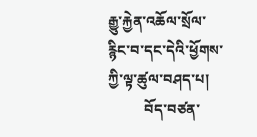རྒྱུ་རྐྱེན་འཆོལ་སྲོལ་རྙིང་བ་དང་དེའི་ཕྱོགས་ཀྱི་ལྟ་ཚུལ་བཤད་པ།
          བོད་བཙན་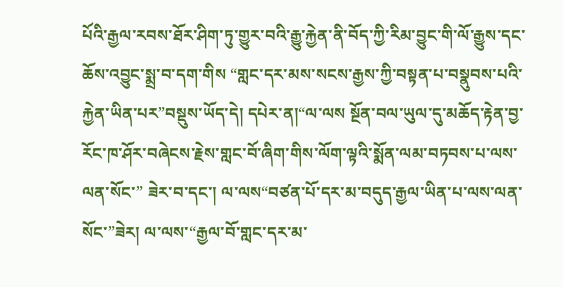པོའི་རྒྱལ་རབས་ཐོར་ཤིག་ཏུ་གྱུར་བའི་རྒྱུ་རྐྱེན་ནི་བོད་ཀྱི་རིམ་བྱུང་གི་ལོ་རྒྱུས་དང་ཆོས་འབྱུང་སྨྲ་བ་དག་གིས “གླང་དར་མས་སངས་རྒྱས་ཀྱི་བསྟན་པ་བསྣུབས་པའི་རྐྱེན་ཡིན་པར”བསྡུས་ཡོད་དེ། དཔེར་ན།“ལ་ལས སྔོན་བལ་ཡུལ་དུ་མཆོད་རྟེན་བྱ་རོང་ཁ་ཤོར་བཞེངས་རྗེས་གླང་བོ་ཞིག་གིས་ལོག་ལྟའི་སྨོན་ལམ་བཏབས་པ་ལས་ལན་སོང་” ཟེར་བ་དང་། ལ་ལས“བཙན་པོ་དར་མ་བདུད་རྒྱལ་ཡིན་པ་ལས་ལན་སོང་”ཟེར། ལ་ལས་“རྒྱལ་བོ་གླང་དར་མ་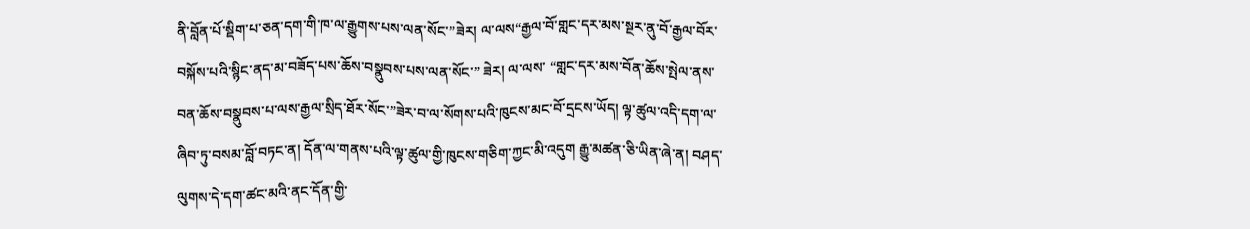ནི་བློན་པོ་སྡིག་པ་ཅན་དག་གི་ཁ་ལ་རྒྱུགས་པས་ལན་སོང་”ཟེར། ལ་ལས“རྒྱལ་བོ་གླང་དར་མས་སྔར་ནུ་བོ་རྒྱལ་བོར་བསྐོས་པའི་སྙིང་ནད་མ་བཟོད་པས་ཆོས་བསྣུབས་པས་ལན་སོང་” ཟེར། ལ་ལས་ “གླང་དར་མས་བོན་ཆོས་སྤེལ་ནས་བན་ཆོས་བསྣུབས་པ་ལས་རྒྱལ་སྲིད་ཐོར་སོང་”ཟེར་བ་ལ་སོགས་པའི་ཁུངས་མང་བོ་དྲངས་ཡོད། ལྟ་ཚུལ་འདི་དག་ལ་ཞིབ་ཏུ་བསམ་བློ་བཏང་ན། དོན་ལ་གནས་པའི་ལྟ་ཚུལ་གྱི་ཁུངས་གཅིག་ཀྱང་མི་འདུག རྒྱུ་མཚན་ཅི་ཡིན་ཞེ་ན། བཤད་ལུགས་དེ་དག་ཚང་མའི་ནང་དོན་གྱི་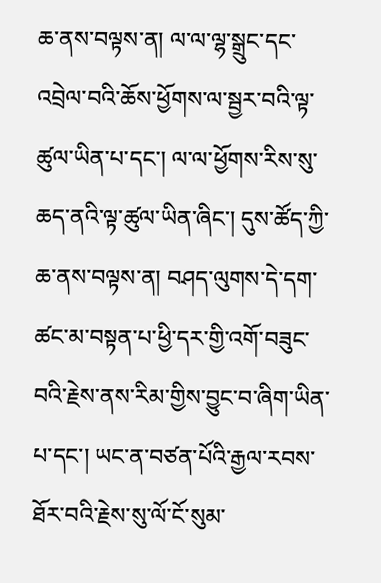ཆ་ནས་བལྟས་ན། ལ་ལ་ལྷ་སྒྲུང་དང་འབྲེལ་བའི་ཆོས་ཕྱོགས་ལ་སྦྱར་བའི་ལྟ་ཚུལ་ཡིན་པ་དང་། ལ་ལ་ཕྱོགས་རིས་སུ་ཆད་ནའི་ལྟ་ཚུལ་ཡིན་ཞིང་། དུས་ཚོད་ཀྱི་ཆ་ནས་བལྟས་ན། བཤད་ལུགས་དེ་དག་ཚང་མ་བསྟན་པ་ཕྱི་དར་གྱི་འགོ་བཟུང་བའི་རྗེས་ནས་རིམ་གྱིས་བྱུང་བ་ཞིག་ཡིན་པ་དང་། ཡང་ན་བཙན་པོའི་རྒྱལ་རབས་ཐོར་བའི་རྗེས་སུ་ལོ་ངོ་སུམ་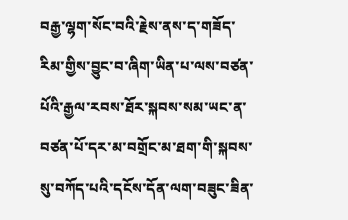བརྒྱ་ལྷག་སོང་བའི་རྗེས་ནས་ད་གཟོད་རིམ་གྱིས་བྱུང་བ་ཞིག་ཡིན་པ་ལས་བཙན་པོའི་རྒྱལ་རབས་ཐོར་སྐབས་སམ་ཡང་ན་བཙན་པོ་དར་མ་བགྲོང་མ་ཐག་གི་སྐབས་སུ་བཀོད་པའི་དངོས་དོན་ལག་བཟུང་ཟིན་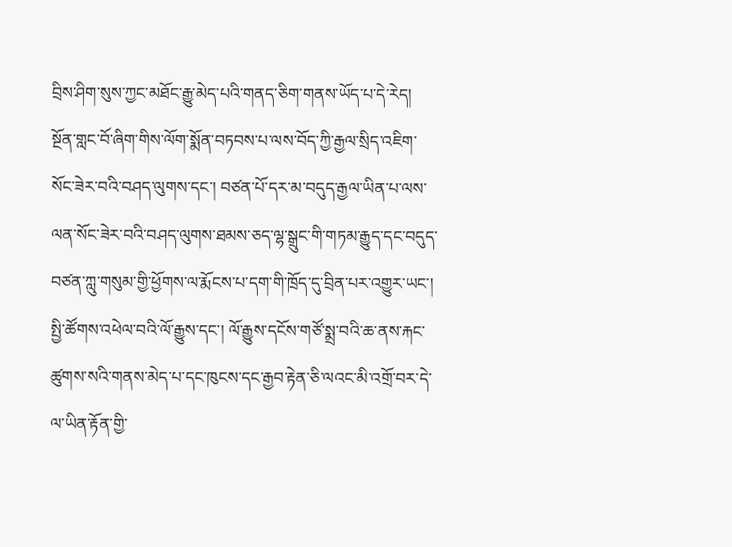བྲིས་ཤིག་སུས་ཀྱང་མཐོང་རྒྱུ་མེད་པའི་གནད་ཅིག་གནས་ཡོད་པ་དེ་རེད། སྔོན་གླང་བོ་ཞིག་གིས་ལོག་སྨོན་བཏབས་པ་ལས་བོད་ཀྱི་རྒྱལ་སྲིད་འཇིག་སོང་ཟེར་བའི་བཤད་ལུགས་དང་། བཙན་པོ་དར་མ་བདུད་རྒྱལ་ཡིན་པ་ལས་ལན་སོང་ཟེར་བའི་བཤད་ལུགས་ཐམས་ཅད་ལྷ་སྒྲུང་གི་གཏམ་རྒྱུད་དང་བདུད་བཙན་ཀླུ་གསུམ་གྱི་ཕྱོགས་ལ་རྨོངས་པ་དག་གི་ཁྲོད་དུ་བྲིན་པར་འགྱུར་ཡང་། སྤྱི་ཚོགས་འཕེལ་བའི་ལོ་རྒྱུས་དང་། ལོ་རྒྱུས་དངོས་གཙོ་སྨྲ་བའི་ཆ་ནས་རྐང་ཚུགས་སའི་གནས་མེད་པ་དང་ཁུངས་དང་རྒྱབ་རྟེན་ཅི་ལའང་མི་འགྲོ་བར་དེ་ལ་ཡིན་རྟོན་གྱི་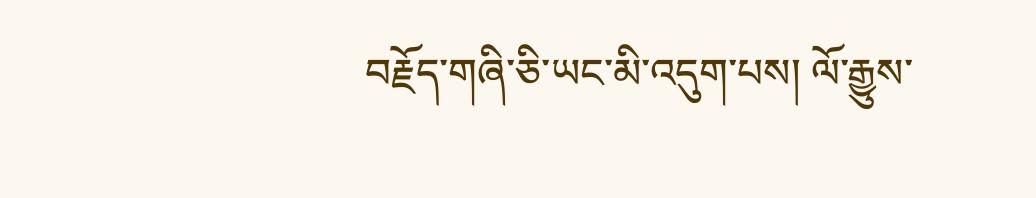བརྗོད་གཞི་ཅི་ཡང་མི་འདུག་པས། ལོ་རྒྱུས་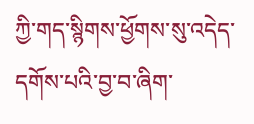ཀྱི་གད་སྙིགས་ཕྱོགས་སུ་འདེད་དགོས་པའི་བྱ་བ་ཞིག་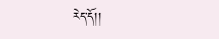རེད་དོ།།